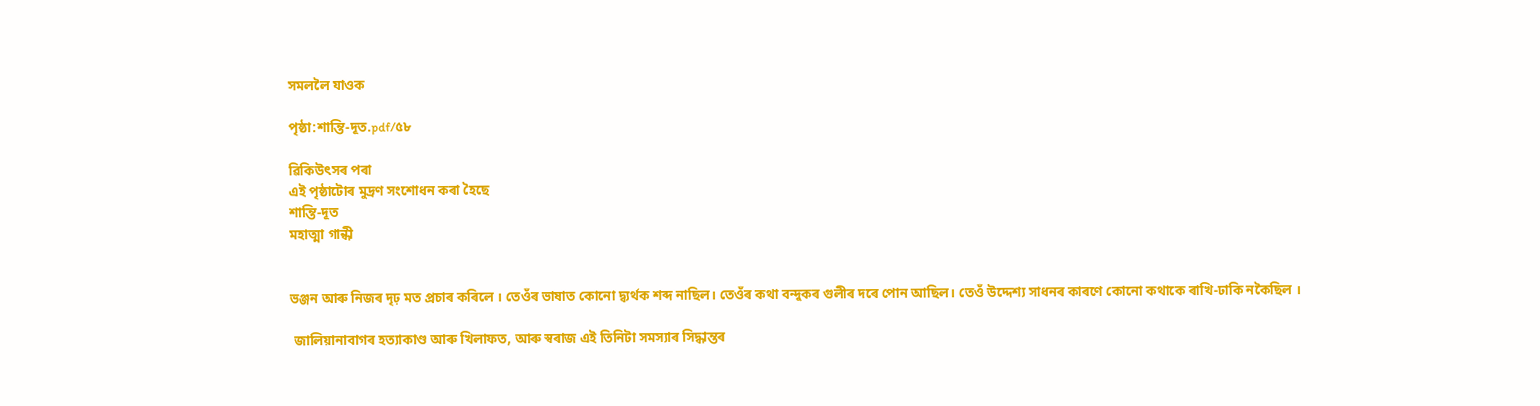সমললৈ যাওক

পৃষ্ঠা:শান্তি-দূত.pdf/৫৮

ৱিকিউৎসৰ পৰা
এই পৃষ্ঠাটোৰ মুদ্ৰণ সংশোধন কৰা হৈছে
শান্তি-দূত
মহাত্মা গান্ধী


ভঞ্জন আৰু নিজৰ দৃঢ় মত প্ৰচাৰ কৰিলে । তেওঁৰ ভাষাত কোনো দ্ব্যর্থক শব্দ নাছিল। তেওঁৰ কথা বন্দুকৰ গুলীৰ দৰে পোন আছিল। তেওঁ উদ্দেশ্য সাধনৰ কাৰণে কোনো কথাকে ৰাখি-ঢাকি নকৈছিল ।

 জালিয়ানাবাগৰ হত্যাকাণ্ড আৰু খিলাফত, আৰু স্বৰাজ এই তিনিটা সমস্যাৰ সিদ্ধান্তৰ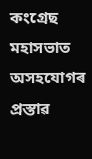কংগ্ৰেছ মহাসভাত
অসহযোগৰ প্ৰস্তাৱ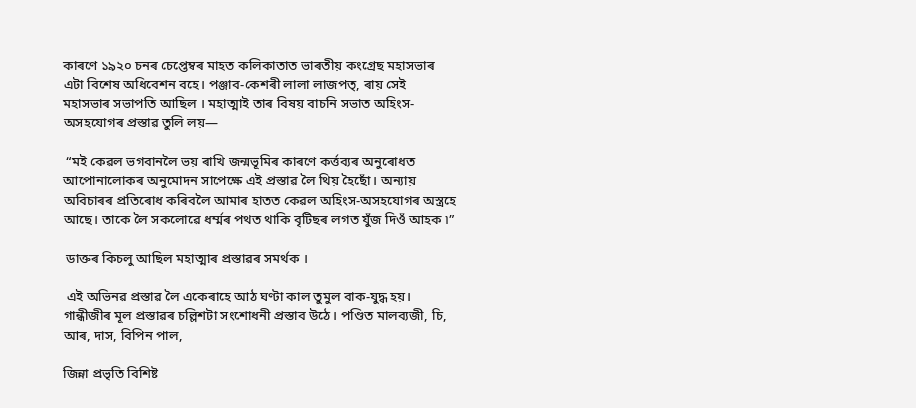কাৰণে ১৯২০ চনৰ চেপ্তেম্বৰ মাহত কলিকাতাত ভাৰতীয় কংগ্ৰেছ মহাসভাৰ এটা বিশেষ অধিবেশন বহে। পঞ্জাব-কেশৰী লালা লাজপত্, ৰায় সেই মহাসভাৰ সভাপতি আছিল । মহাত্মাই তাৰ বিষয় বাচনি সভাত অহিংস-অসহযোগৰ প্ৰস্তাৱ তুলি লয়—

 “মই কেৱল ভগবানলৈ ভয় ৰাখি জন্মভূমিৰ কাৰণে কৰ্ত্তব্যৰ অনুৰোধত আপোনালোকৰ অনুমোদন সাপেক্ষে এই প্ৰস্তাৱ লৈ থিয় হৈছোঁ। অন্যায় অবিচাৰৰ প্ৰতিৰোধ কৰিবলৈ আমাৰ হাতত কেৱল অহিংস-অসহযোগৰ অস্ত্ৰহে আছে। তাকে লৈ সকলোৱে ধৰ্ম্মৰ পথত থাকি বৃটিছৰ লগত যুঁজ দিওঁ আহক ৷”

 ডাক্তৰ কিচলু আছিল মহাত্মাৰ প্ৰস্তাৱৰ সমৰ্থক ।

 এই অভিনৱ প্ৰস্তাৱ লৈ একেৰাহে আঠ ঘণ্টা কাল তুমুল বাক-যুদ্ধ হয়। গান্ধীজীৰ মূল প্ৰস্তাৱৰ চল্লিশটা সংশোধনী প্রস্তাব উঠে। পণ্ডিত মালব্যজী, চি, আৰ, দাস, বিপিন পাল,

জিন্না প্রভৃতি বিশিষ্ট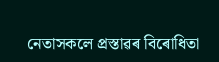নেতাসকলে প্ৰস্তাৱৰ বিৰোধিতা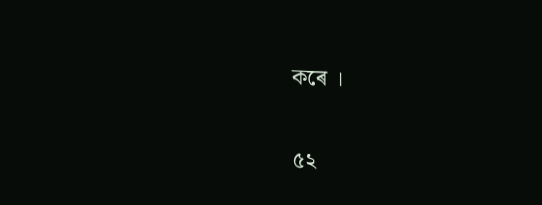কৰে ।

৫২